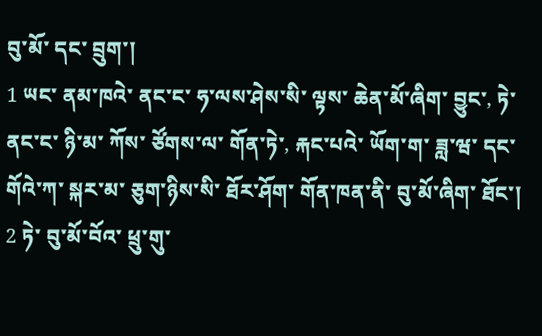བུ་མོ་ དང་ བྲུག་།
1 ཡང་ ནམ་ཁའེ་ ནང་ང་ ཧ་ལས་ཤེས་སི་ ལྟས་ ཆེན་མོ་ཞིག་ བྱུང་, ཏེ་ནང་ང་ ཉི་མ་ ཀོས་ ཙོགས་ལ་ གོན་ཏེ་, རྐང་པའེ་ ཡོག་ག་ ཟླ་ཝ་ དང་ གོའེ་ཀ་ སྐར་མ་ ཅུག་ཉིས་སི་ ཐོར་ཤོག་ གོན་ཁན་ནི་ བུ་མོ་ཞིག་ ཐོང་།
2 ཏེ་ བུ་མོ་བོའ་ ཕྲུ་གུ་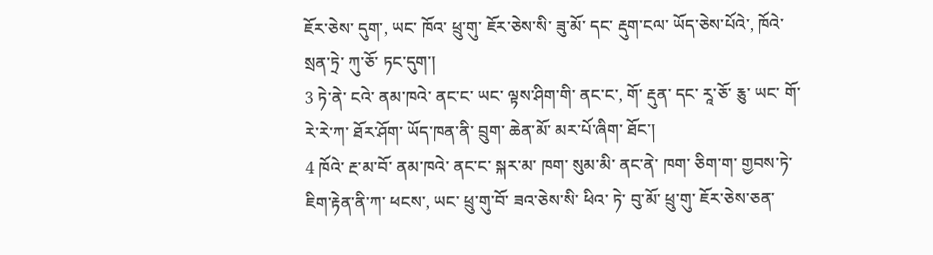ཇོར་ཅེས་ དུག་, ཡང་ ཁོའ་ ཕྲུ་གུ་ ཇོར་ཅེས་སི་ ཟུ་མོ་ དང་ རྡུག་ངལ་ ཡོད་ཅེས་པོའེ་, ཁོའེ་ སྲན་ཏྲེ་ ཀུ་ཅོ་ ཏང་དུག་།
3 ཏེ་ནེ་ ངའེ་ ནམ་ཁའེ་ ནང་ང་ ཡང་ ལྟས་ཤིག་གི་ ནང་ང་, གོ་ རྡུན་ དང་ རཱ་ཅོ་ རྕུ་ ཡང་ གོ་ རེ་རེ་ཀ་ ཐོར་ཤོག་ ཡོད་ཁན་ནི་ བྲུག་ ཆེན་མོ་ མར་པོ་ཞིག་ ཐོང་།
4 ཁོའེ་ རྔ་མ་བོ་ ནམ་ཁའེ་ ནང་ང་ སྐར་མ་ ཁག་ སུམ་མི་ ནང་ནེ་ ཁག་ ཅིག་ག་ གྱབས་ཏེ་ ཇིག་རྟེན་ནི་ཀ་ ཕངས་, ཡང་ ཕྲུ་གུ་བོ་ ཟའ་ཅེས་སི་ ཕིའ་ ཏེ་ བུ་མོ་ ཕྲུ་གུ་ ཇོར་ཅེས་ཅན་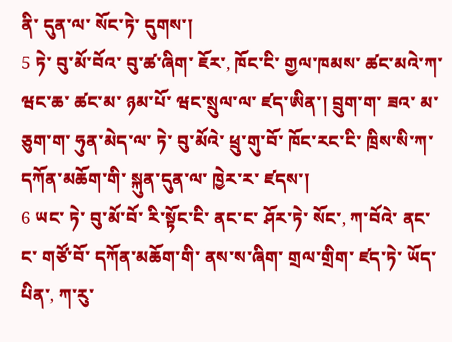ནི་ དུན་ལ་ སོང་ཏེ་ དུགས་།
5 ཏེ་ བུ་མོ་བོའ་ བུ་ཚ་ཞིག་ ཇོར་, ཁོང་ངི་ གྱལ་ཁམས་ ཚང་མའེ་ཀ་ ཝང་ཆ་ ཚང་མ་ ཉམ་པོ་ ཝང་སྲུལ་ལ་ ཛད་ཨིན་། བྲུག་ག་ ཟའ་ མ་ཅུག་ག་ ཧུན་མེད་ལ་ ཏེ་ བུ་མོའེ་ ཕྲུ་གུ་བོ་ ཁོང་རང་ངི་ ཁྲིས་སི་ཀ་ དཀོན་མཆོག་གི་ སྐུན་དུན་ལ་ ཁྱེར་ར་ ཛདས་།
6 ཡང་ ཏེ་ བུ་མོ་བོ་ རི་སྟོང་ངི་ ནང་ང་ ཤོར་ཏེ་ སོང་, ཀ་བོའེ་ ནང་ང་ གཙོ་བོ་ དཀོན་མཆོག་གི་ ནས་ས་ཞིག་ གྲལ་གྲིག་ ཛད་ཏེ་ ཡོད་པིན་, ཀ་རུ་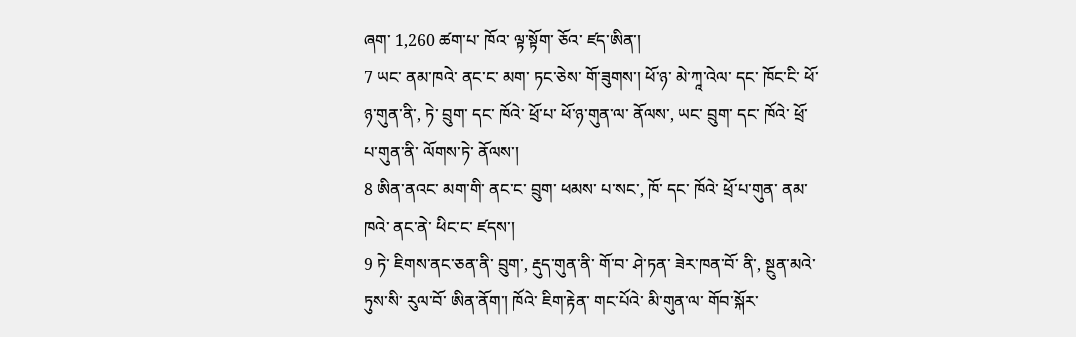ཞག་ 1,260 ཚག་པ་ ཁོའ་ ལྟ་སྟོག་ ཅོའ་ ཛད་ཨིན་།
7 ཡང་ ནམ་ཁའེ་ ནང་ང་ མག་ ཏང་ཅེས་ གོ་ཟུགས་། ཕོ་ཉ་ མེ་ཀཱ་འེལ་ དང་ ཁོང་ངི་ ཕོ་ཉ་གུན་ནི་, ཏེ་ བྲུག་ དང་ ཁོའེ་ ཕྲོ་པ་ ཕོ་ཉ་གུན་ལ་ ནོལས་, ཡང་ བྲུག་ དང་ ཁོའེ་ ཕྲོ་པ་གུན་ནི་ ལོགས་ཏེ་ ནོལས་།
8 ཨིན་ནའང་ མག་གི་ ནང་ང་ བྲུག་ ཕམས་ པ་སང་, ཁོ་ དང་ ཁོའེ་ ཕྲོ་པ་གུན་ ནམ་ཁའེ་ ནང་ནེ་ ཕིང་ང་ ཛདས་།
9 ཏེ་ ཇིགས་ནང་ཅན་ནི་ བྲུག་, རྡུད་གུན་ནི་ གོ་བ་ ཤེ་ཏན་ ཟེར་ཁན་བོ་ ནི་, སྔུན་མའེ་ ཏུས་སི་ རུལ་བོ་ ཨིན་ནོག་། ཁོའེ་ ཇིག་རྟེན་ གང་པོའེ་ མི་གུན་ལ་ གོབ་སྐོར་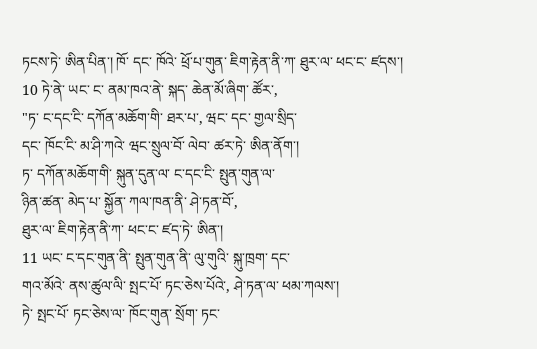ཏངས་ཏེ་ ཨིན་པིན་། ཁོ་ དང་ ཁོའེ་ ཕྲོ་པ་གུན་ ཇིག་རྟེན་ནི་ཀ་ ཐུར་ལ་ ཕང་ང་ ཛདས་།
10 ཏེ་ནེ་ ཡང་ ང་ ནམ་ཁའ་ནེ་ སྐད་ ཆེན་མོ་ཞིག་ ཚོར་,
"ཏ་ ང་དང་ངི་ དཀོན་མཆོག་གི་ ཐར་པ་, ཝང་ དང་ གྱལ་སྲིད་
དང་ ཁོང་ངི་ མ་ཤི་ཀའེ་ ཝང་སྲུལ་བོ་ ལེབ་ ཚར་ཏེ་ ཨིན་ནོག་།
ཏ་ དཀོན་མཆོག་གི་ སྐུན་དུན་ལ་ ང་དང་ངི་ སྤུན་གུན་ལ་
ཉིན་ཚན་ མེད་པ་ སྐྱོན་ ཀལ་ཁན་ནི་ ཤེ་ཏན་བོ་,
ཐུར་ལ་ ཇིག་རྟེན་ནི་ཀ་ ཕང་ང་ ཛད་ཏེ་ ཨིན་།
11 ཡང་ ང་དང་གུན་ནི་ སྤུན་གུན་ནི་ ལུ་གུའི་ སྐུ་ཁྲག་ དང་
གའ་མོའེ་ ནས་ཚུལ་ལི་ སྤང་པོ་ ཏང་ཅེས་པོའེ་, ཤེ་ཏན་ལ་ ཕམ་ཀལས་།
ཏེ་ སྤང་པོ་ ཏང་ཅེས་ལ་ ཁོང་གུན་ སྲོག་ ཏང་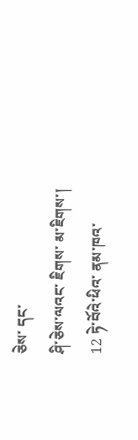ཅེས་ དང་
ཤི་ཅེས་ལའང་ ཇིགས་ མ་ཇིགས་།
12 ཏེ་བོའེ་ཕིའ་ ནམ་ཁའ་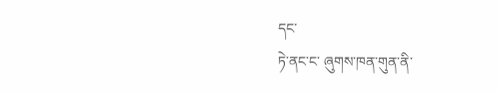དང་
ཏེ་ནང་ང་ ཞུགས་ཁན་གུན་ནི་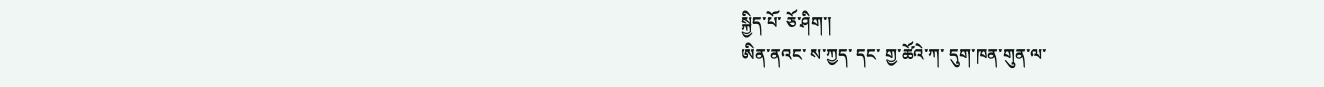སྐྱིད་པོ་ ཅོ་ཤིག་།
ཨིན་ནའང་ ས་ཀྱད་ དང་ གྱ་ཚོའེ་ཀ་ དུག་ཁན་གུན་ལ་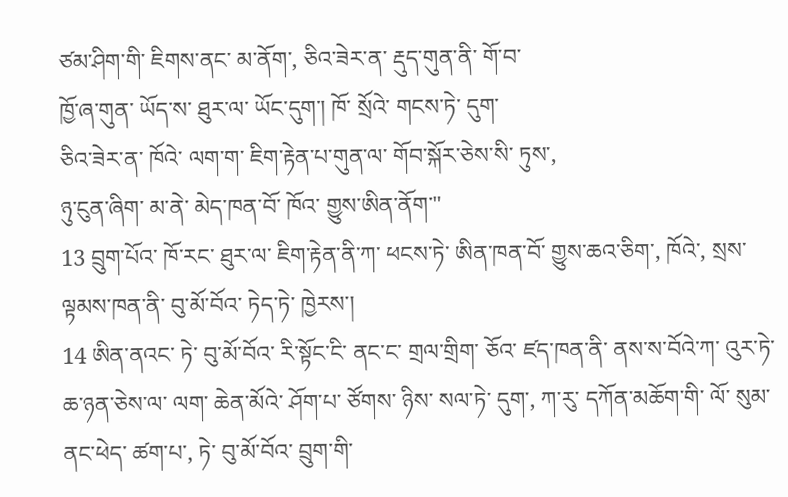ཙམ་ཤིག་གི་ ཇིགས་ནང་ མ་ནོག་, ཅིའ་ཟེར་ན་ རྡུད་གུན་ནི་ གོ་བ་
ཁྱོ་ཞ་གུན་ ཡོད་ས་ ཐུར་ལ་ ཡོང་དུག་། ཁོ་ སྲོའེ་ གངས་ཏེ་ དུག་
ཅིའ་ཟེར་ན་ ཁོའེ་ ལག་ག་ ཇིག་རྟེན་པ་གུན་ལ་ གོབ་སྐོར་ཅེས་སི་ ཏུས་,
ཉུ་ངུན་ཞིག་ མ་ནེ་ མེད་ཁན་བོ་ ཁོའ་ གྱུས་ཨིན་ནོག་"
13 བྲུག་པོའ་ ཁོ་རང་ ཐུར་ལ་ ཇིག་རྟེན་ནི་ཀ་ ཕངས་ཏེ་ ཨིན་ཁན་བོ་ གྱུས་ཆའ་ཅིག་, ཁོའེ་, སྲས་ ལྟམས་ཁན་ནི་ བུ་མོ་བོའ་ ཏེད་ཏེ་ ཁྱེརས་།
14 ཨིན་ནའང་ ཏེ་ བུ་མོ་བོའ་ རི་སྟོང་ངི་ ནང་ང་ གྲལ་གྲིག་ ཅོའ་ ཛད་ཁན་ནི་ ནས་ས་བོའེ་ཀ་ འུར་ཏེ་ ཆ་ཉན་ཅེས་ལ་ ལག་ ཆེན་མོའེ་ ཤོག་པ་ ཙོགས་ ཉིས་ སལ་ཏེ་ དུག་, ཀ་རུ་ དཀོན་མཆོག་གི་ ལོ་ སུམ་ནང་ཕེད་ ཚག་པ་, ཏེ་ བུ་མོ་བོའ་ བྲུག་གི་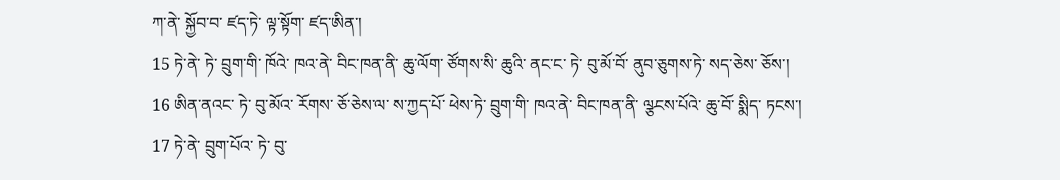ཀ་ནེ་ སྐྱོབ་བ་ ཛད་ཏེ་ ལྟ་སྟོག་ ཛད་ཨིན་།
15 ཏེ་ནེ་ ཏེ་ བྲུག་གི་ ཁོའེ་ ཁའ་ནེ་ བིང་ཁན་ནི་ ཆུ་ལོག་ ཙོགས་སི་ ཆུའི་ ནང་ང་ ཏེ་ བུ་མོ་བོ་ ནུབ་ཅུགས་ཏེ་ སད་ཅེས་ ཅོས་།
16 ཨིན་ནའང་ ཏེ་ བུ་མོའ་ རོགས་ ཅོ་ཅེས་ལ་ ས་ཀྱད་པོ་ ཕེས་ཏེ་ བྲུག་གི་ ཁའ་ནེ་ བིང་ཁན་ནི་ ལྩངས་པོའེ་ ཆུ་བོ་ སྨིད་ ཏངས་།
17 ཏེ་ནེ་ བྲུག་པོའ་ ཏེ་ བུ་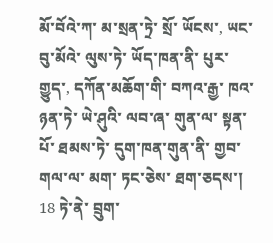མོ་བོའེ་ཀ་ མ་སྲན་ཏྲེ་ སྲོ་ ཡོངས་, ཡང་ བུ་མོའེ་ ལུས་ཏེ་ ཡོད་ཁན་ནི་ པུར་གྱུད་, དཀོན་མཆོག་གི་ བཀའ་རྒྱ་ ཁའ་ཉན་ཏེ་ ཡེ་ཤུའི་ ལབ་ཞ་ གུན་ལ་ སྟན་པོ་ ཐམས་ཏེ་ དུག་ཁན་གུན་ནི་ གྱབ་གལ་ལ་ མག་ ཏང་ཅེས་ ཐག་ཅདས་།
18 ཏེ་ནེ་ བྲུག་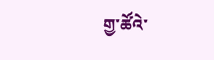གྱ་ཚོའེ་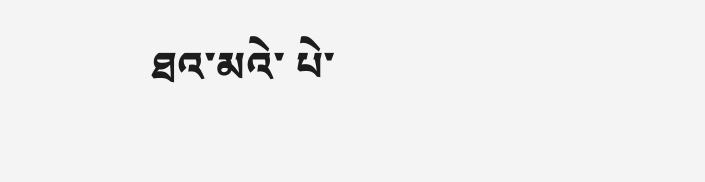ཐའ་མའེ་ པེ་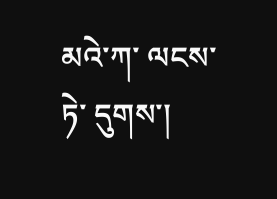མའེ་ཀ་ ལངས་ཏེ་ དུགས་།